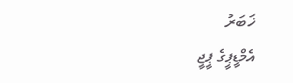ޚަބަރު
އެމްޑީޕީގެ ޕީޖީ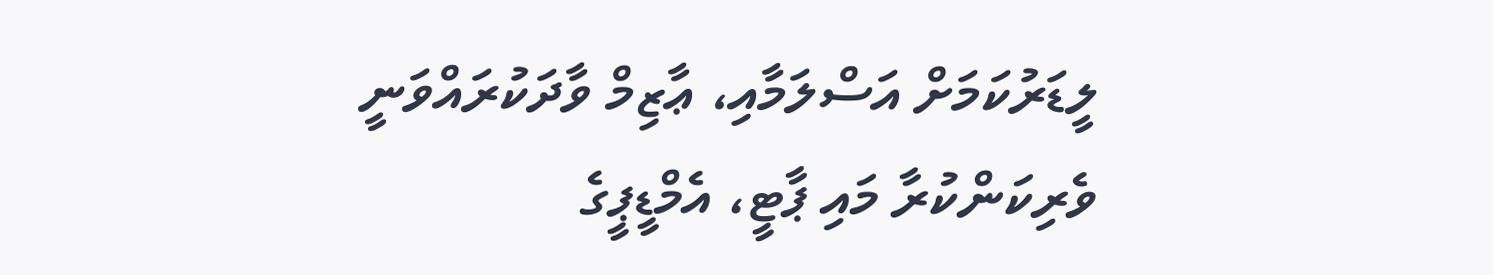ލީޑަރުކަމަށް އަސްލަމާއި، ޢާޒިމް ވާދަކުރައްވަނީ
ވެރިކަންކުރާ މައި ޕާޓީ، އެމްޑީޕީގެ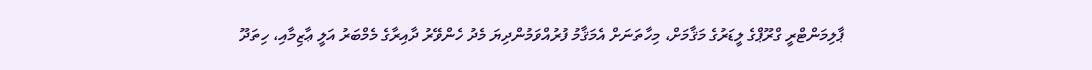ޕާލިމަންޓްރީ ގްރޫޕްގެ ލީޑަރުގެ މަޤާމަށް، މިހާތަނަށް އެމަޤާމު ފުރުއްވަމުންދިޔަ މެދު ހެންވޭރު ދާއިރާގެ މެމްބަރު އަލީ ޢާޒިމާއި، ހިތަދޫ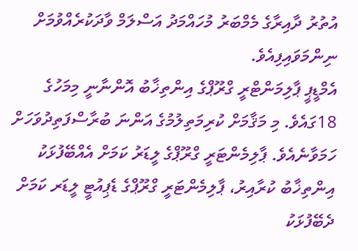އުތުރު ދާއިރާގެ މެމްބަރު މުހައްމަދު އަސްލަމް ވާދަކުރެއްވުމަށް ނިންމަވައިފިއެވެ.
އެމްޑީޕީ ޕާލިމަންޓްރީ ގްރޫޕްގެ އިންތިޚާބު އޮންނާނީ މިމަހުގެ 18ގައެވެ. މި މަޤާމަށް ކުރިމަތިލުމުގެ އަންނަ ބުރާސްފަތިދުވަހަށް ހަމަވާނެއެވެ. ޕާލިމެންޓަރީ ގްރޫޕްގެ ލީޑަރު ކަމަށް އެއްބޭފުޅަކު އިންތިޚާބު ކުރާއިރު، ޕާލިމެންޓަރީ ގްރޫޕްގެ ޑެޕިއުޓީ ލީޑަރ ކަމަށް ދެބޭފުޅަކު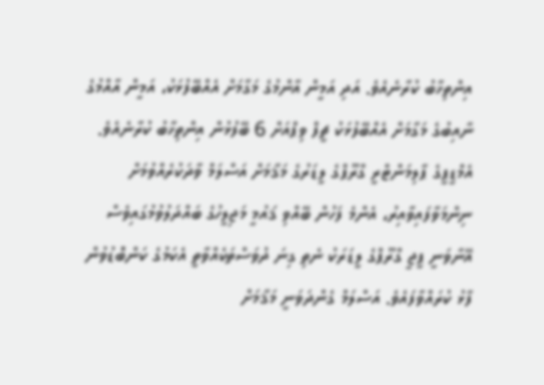އިންތިޚާބު ކުރާނެއެވެ. އަދި އަމީން އާންމުގެ މަގާމަށް އެއްބޭފުޅަކު، އަމީން އާއްމުގެ ނާއިބުގެ މަގާމަށް އެއްބޭފުޅަކު ޗީފް ވިޕްއަށް 6 ބޭފުޅުން އިންތިޚާބު ކުރާނެއެވެ.
އެމްޑީޕީގެ ޕާލިމަންޓްރީ ގްރޫޕްގެ ލީޑަރުގެ މަޤާމަށް އަސްލަމް ވާދަކުރެއްވުމަށް ނިންމަވާފައިވާއިރު، އެންމެ ފަހުން ބޭއްވި ޤައުމީ މަޖިލީހުގެ ބައްދަލުވުމުގައިވެސް އޭނާވަނީ ޕީޖީ ގްރޫޕްގެ ލީޑަރަކު ނެތި ގިނަ ދުވަސްތަކެއްވާތީ އެކަމުގެ ކަންބޮޑުވުން ފާޅު ކުރައްވާފައެވެ. އަސްލަމް ގެންދަވަނީ މަޤާމަށް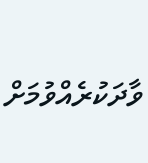ވާދަކުރެއްވުމަށް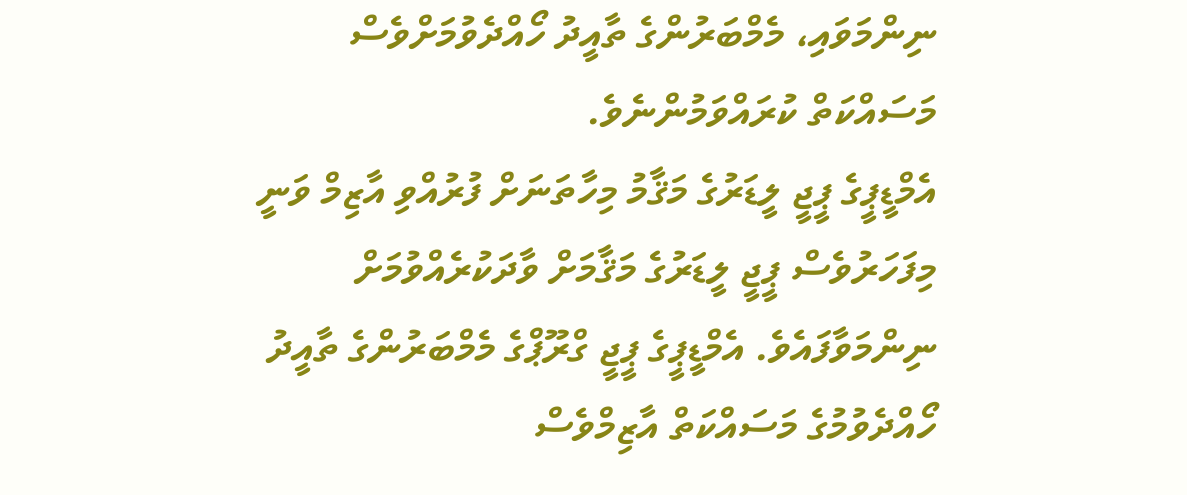ނިންމަވައި، މެމްބަރުންގެ ތާއީދު ހޯއްދެވުމަށްވެސް މަސައްކަތް ކުރައްވަމުންނެވެ.
އެމްޑީޕީގެ ޕީޖީ ލީޑަރުގެ މަޤާމު މިހާތަނަށް ފުރުއްވި އާޒިމް ވަނީ މިފަހަރުވެސް ޕީޖީ ލީޑަރުގެ މަޤާމަށް ވާދަކުރެއްވުމަށް ނިންމަވާފައެވެ. އެމްޑީޕީގެ ޕީޖީ ގްރޫޕްގެ މެމްބަރުންގެ ތާއީދު ހޯއްދެވުމުގެ މަސައްކަތް އާޒިމްވެސް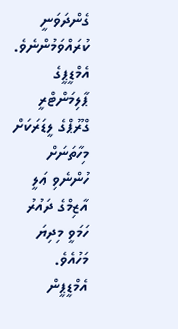ގެންދަވަނީ ކުރައްވަމުންނެވެ.
އެމްޑީޕީގެ ޕާލިމަންޓްރީ ގްރޫޕްގެ ލީޑަރަކަށް މިހާތަނަށް ހުންނެވި ޢަލީ އާޒިމްގެ ދައުރު ހަމަވީ މިދިޔަ މަހުއެވެ. އެމްޑީޕީން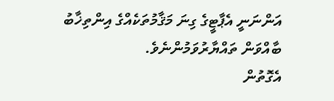އަންނަނީ އެޕާޓީގެ ގިނަ މަޤާމުތަކެއްގެ އިންތިޚާބު ބާއްވަން ތައްޔާރުވަމުންނެވެ.
އެގޮތުން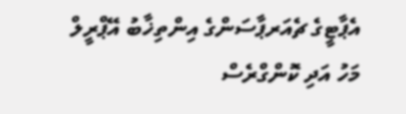އެޕާޓީގެ ޗެއަރޕާސަންގެ އިންތިޚާބު އޭޕްރީލް މަހު އަދި ކޮންގްރެސް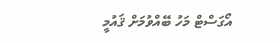އޯގަސްޓް މަހު ބޭއްވުމަށް ޤައުމީ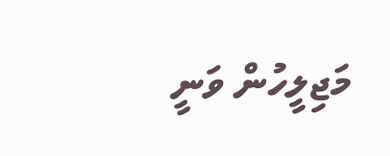މަޖިލީހުން ވަނީ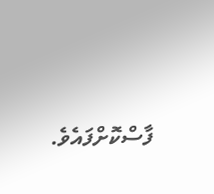ފާސްކޮށްފައެވެ.